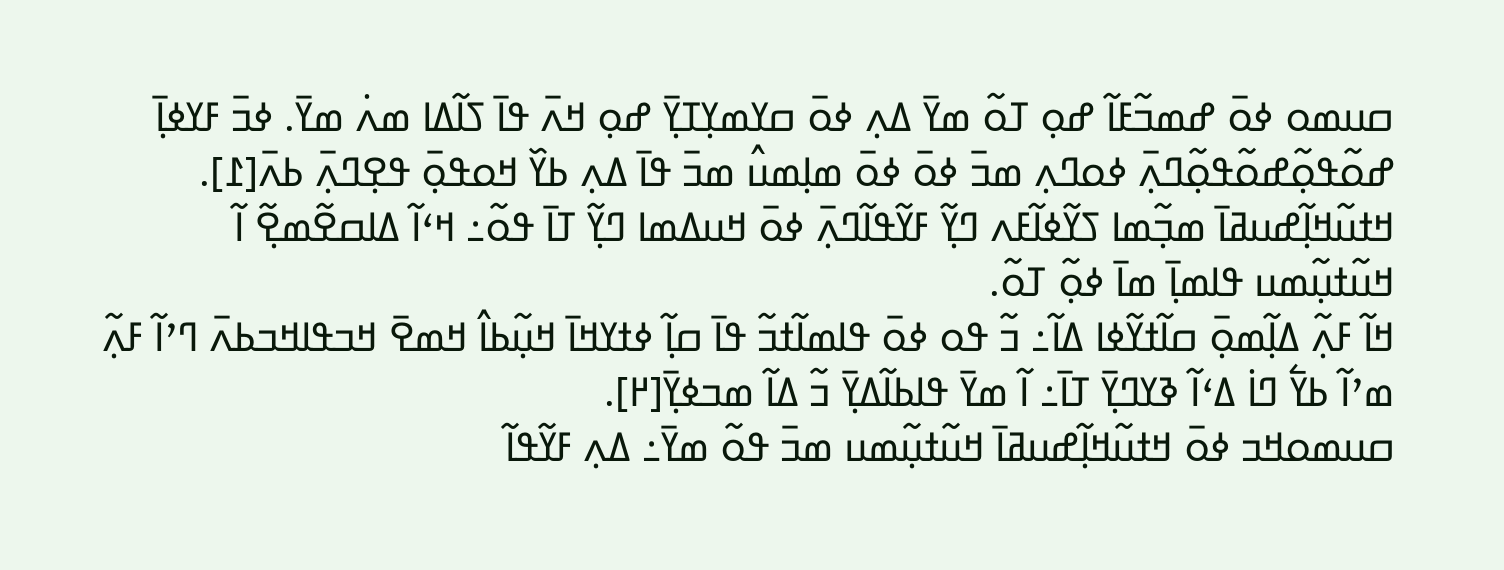ߛߎߘߋ ߦߋ߫ ߝߘߏ߬ߓߊ߬ ߝߋ߲ ߠߋ߬ ߘߌ߫ ߡߍ߲ ߦߋ߫ ߛߌߘߌ߲ߠߌ߲߫ ߝߋ߲ ߞߍ߫ ߟߊ߫ ߖߊ߬ߡߊ ߘߍ߭ ߘߌ߫. ߦߏ߫ ߓߌߦߊ߲߫ ߝߋ߬ߟߋ߲߬ߝߋ߬ߟߋ߲߬ߣߍ߲߫ ߦߋߣߍ߲ ߘߏ߫ ߦߋ߫ ߦߋ߫ ߘߊ߲ߘߎ߮ ߘߏ߫ ߟߊ߫ ߡߍ߲ ߕߌ߰ ߞߋߟߋ߲߫ ߟߐ߲ߣߍ߲߫ ߕߍ߫[߁].
ߞߙߎ߬ߞߊ߲߬ߝߎߥߊ߫ ߘߏ߲߬ߘߊ ߖߌ߬ߦߊ߬ߓߍ ߣߌ߲߬ ߓߌ߬ߟߊ߬ߣߍ߲߫ ߦߋ߫ ߞߎߡߘߊ ߣߌ߲߬ ߠߊ߫ ߟߋ߬߸ ߞߵߊ߬ ߡߊߛߐ߬ߘߐ߲߬ ߊ߬ ߞߎ߬ߙߎ߲߬ߘߎ ߟߊߘߊ߲߫ ߘߊ߫ ߦߋ߲߬ ߠߋ߬.
ߞߊ߬ ߓߍ߲߬ ߡߊ߲߬ߘߋ߲߫ ߛߊ߬ߙߌ߬ߦߊ ߡߊ߬߸ ߏ߬ ߟߋ ߦߋ߫ ߟߊߘߊ߬ߙߏ߬ ߟߊ߫ ߛߊ߲߬ ߦߙߌߞߊ߫ ߞߎ߲߬ߕߊ߮ ߞߘߐ߫ ߞߏߟߊߞߏߕߍ߫ ߣߴߊ߬ ߓߍ߲߬ ߘߴߊ߬ ߕߌ߱ ߣߊ߭ ߡߵߊ߬ ߢߌߣߌ߲߫ ߠߊ߫߸ ߊ߬ ߘߌ߫ ߟߊߕߊ߬ߡߌ߲߫ ߏ߬ ߡߊ߬ ߘߏߦߌ߲߫[߂].
ߛߎߘߋߞߏ ߦߋ߫ ߞߙߎ߬ߞߊ߲߬ߝߎߥߊ߫ ߞߎ߬ߙߎ߲߬ߘߎ ߘߏ߫ ߟߋ߬ ߘߌ߫߸ ߡߍ߲ ߓߌ߬ߟߊ߬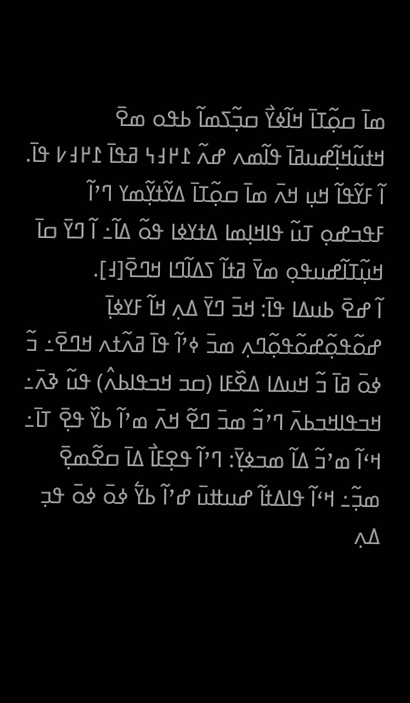ߘߊ߫ ߛߋ߲߬ߠߊ߫ ߞߊ߬ߦߌ߯ ߛߏ߲߬ߖߘߊ߬ ߕߟߋ ߘߐ߫ ߞߙߎ߬ߞߊ߲߬ߝߎߥߊ߫ ߟߊ߬ߘߍ ߝߍ߬ ߁߂߃߆ ߥߟߊ߫ ߁߂߃߇ ߟߊ߫.  ߊ߬ ߓߌ߬ߟߊ߬ ߞߎ߲ ߞߍ߫ ߘߊ߫ ߛߋ߲߬ߠߊ߫ ߡߌ߬ߙߌ߲߬ߘߌ ߣߴߊ߬ ߓߟߏߝߋ߲ ߠߎ߬ ߟߊߞߊ߲ߘߊ ߡߙߌߦߊ ߟߋ߬ ߡߊ߬߸ ߊ߬ ߣߌ߫ ߛߊ߫ ߞߎ߲߬ߠߊ߬ߝߎߟߋ߲ ߘߌ߫ ߥߙߊ߬ ߖߡߊ߬ߣߊ ߞߣߐ߫[߃].
ߊ߬ ߝߐ߫ ߕߎߡߊ ߟߊ߫: ߞߏ߫ ߣߌ߫ ߡߍ߲ ߞߊ߬ ߓߌߦߊ߲߫ ߝߋ߬ߟߋ߲߬ߝߋ߬ߟߋ߲߬ߣߍ߲ ߘߏ߫ ߦߴߊ߬ ߟߊ߫ ߥߍ߬ߙߍ ߞߣߐ߫߸ ߏ߬ ߦߋ߫ ߥߊ߫ ߏ߬ ߞߎߡߊ ߡߐ߰ߓߊ (ߛߏ ߞߏߟߊߕߍ߮) ߟߎ߬ ߢߍ߫߸ ߞߏߟߊߞߏߕߍ߫ ߣߴߏ߬ ߘߏ߫ ߣߐ߬ ߞߍ߫ ߘߴߊ߬ ߕߌ߰ ߟߐ߲߫ ߠߊ߫߸ ߞߵߊ߬ ߘߴߏ߬ ߡߊ߬ ߘߏߦߌ߲߫: ߣߴߊ߬ ߟߐ߲ߓߊ߯ ߡߊ߫ ߛߐ߬ߘߐ߲߫ ߘߏ߲߬߸ ߞߵߊ߬ ߟߊߡߙߊ߬ ߝߎߚߎ߫ ߝߴߊ߬ ߕߌ߱ ߦߋ߫ ߦߋ߫ ߟߏ߲ ߡߍ߲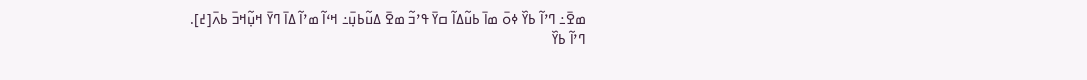ߘߐ߫߸ ߣߴߊ߬ ߕߌ߰ ߦߋ߫ ߘߊ߫ ߕߎ߬ߡߊ߬ ߛߌ߫ ߟߴߏ߬ ߘߐ߫ ߡߎ߬ߕߎ߲߫߸ ߞߵߊ߬ ߘߴߊ߬ ߡߊ߫ ߣߌ߫ ߞߎ߲߬ߞߏ߫ ߕߍ߫[߄].
ߣߴߊ߬ ߕߌ߰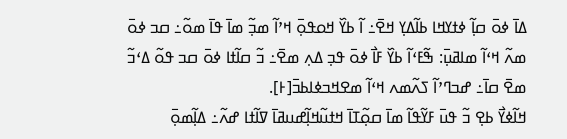ߡߊ߫ ߦߋ߫ ߛߊ߲߬ ߦߙߌߞߊ ߕߊ߬ߡߌ߲ ߞߐ߫߸ ߊ߬ ߕߌ߰ ߞߋߟߋ߲߫ ߞߴߊ߬ ߘߏ߲߬ ߘߊ߫ ߟߊ߫ ߘߋ߬߸ ߛߏ ߦߋ߫ ߘߍ߬ ߞߵߊ߬ ߘߊߥߎ߲߫: ߒ߬ߓߵߊ߬ ߕߌ߰ ߓߊ߯ ߦߋ߫ ߟߏ߲ ߡߍ߲ ߘߐ߫߸ ߏ߬ ߛߊ߬ߙߊ ߦߋ߫ ߛߏ ߟߋ߬ ߡߵߏ߬ ߘߐ߫ ߛߊ߫߸ ߝߏߣߴߊ߬ ߖߍ߬ߘߍ ߞߵߊ߬ ߘߐߞߏߦߊߕߏ߫[߅].
ߞߊ߬ߦߌ߯ ߕߐ߲ ߏ߬ ߟߎ߫ ߓߌ߬ߟߊ߬ ߘߊ߫ ߛߋ߲߬ߠߊ߫ ߞߙߎ߬ߞߊ߲߬ߝߎߥߊ߫ ߜߊ߬ߙߊ ߝߍ߬߸ ߡߊ߲߬ߘߋ߲߫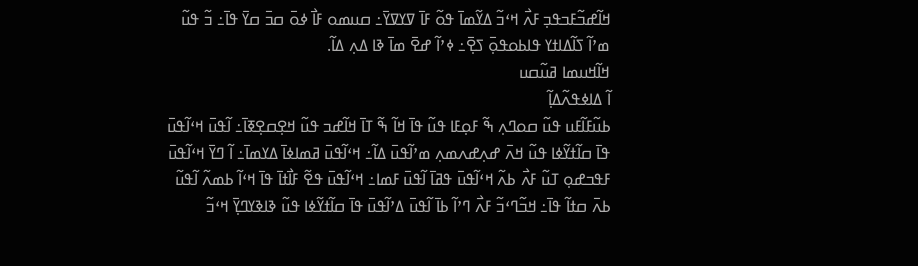ߞߊ߬ߝߏ߬ߓߏߟߏ߲ ߓߍ߯ ߞߵߏ߬ ߡߌ߬ߘߊ߫ ߟߋ߬ ߓߊ߫ ߜߌߜߌ߫߸ ߛߎߘߋ ߓߊ߯ ߦߋ߫ ߛߏ߫ ߛߌ߫ ߟߊ߫߸ ߏ߬ ߟߎ߬ ߘߴߊ߬ ߖߊ߬ߡߊߙߌ ߟߊߕߋߟߋ߲߫ ߖߐ߲߫߸ ߦߴߊ߬ ߝߐ߫ ߘߊ߫ ߢߊ ߡߍ߲ ߡߊ߬.
ߞߊ߬ߞߎߘߊ ߥߎ߬ߛߎ
ߊ߬ ߡߊߦߟߍ߬ߡߊ߲߬
ߕߎ߬ߓߊ߬ߓߎ ߟߎ߬ ߛߋߣߍ߲ ߒ߬ ߓߋ߲ߓߊ ߟߎ߬ ߟߊ߫ ߞߊ߬ ߒ߬ ߠߊ߫ ߞߊ߬ߝߏ ߟߎ߬ ߞߐ߲ߛߐ߲ߧߊ߫߸ ߊ߬ߟߎ߫ ߞߵߊ߬ߟߎ߫ ߟߊ߫ ߛߊ߬ߙߌ߬ߦߊ ߟߎ߬ ߞߍ߫ ߝߍ߲ߝߍߘߍ߲ ߘߴߊ߬ߟߎ߫ ߡߊ߬߸ ߞߵߊ߬ߟߎ߫ ߥߘߊߦߊ߫ ߡߌߘߊ߫߸ ߊ߬ ߣߌ߫ ߞߵߊ߬ߟߎ߫ ߓߟߏߝߋ߲ ߠߎ߬ ߓߍ߯ ߕߍ߬ ߞߵߊ߬ߟߎ߫ ߟߥߊ߫ ߊ߬ߟߎ߫ ߓߘߊ߸ ߞߵߊ߬ߟߎ߫ ߟߐ߬ ߓߊ߯ߙߊ߫ ߟߊ߫ ߞߵߊ߬ ߕߘߍ߬ ߊ߬ߟߎ߬ ߕߍ߫ ߛߙߊ߬ ߟߊ߫߸ ߞߏ߬ߣߵߏ߬ ߓߍ߯ ߣߴߊ߬ ߕߊ߫ ߊ߬ߟߎ߫ ߡߴߊ߬ߟߎ߫ ߟߊ߫ ߛߊ߬ߙߌ߬ߦߊ ߟߎ߬ ߢߊߢߌߣߌ߲߫ ߞߵߏ߬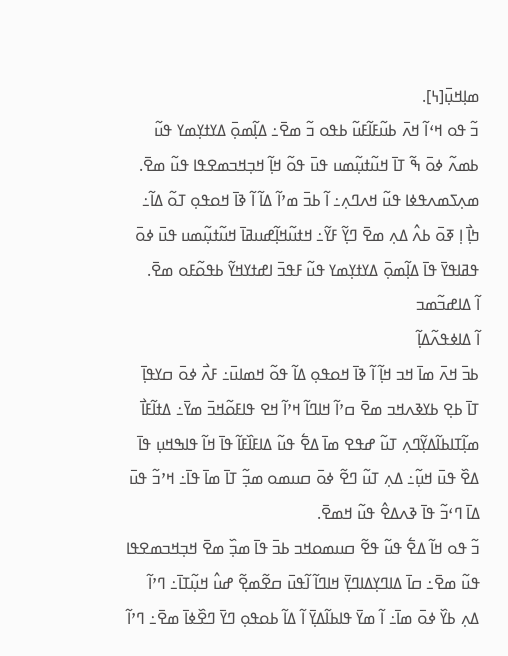ߘߊ߲ߞߎ߲߫[߆].
ߏ߬ ߟߋ ߞߵߊ߬ ߞߍ߫ ߕߎ߬ߓߊ߬ߓߎ߬ ߕߟߋ ߏ߬ ߘߐ߫߸ ߡߊ߲߬ߘߋ߲߫ ߡߌߙߌ߲ߘߌ ߟߎ߬ ߕߘߍ߬ ߦߋ߫ ߒ߬ ߠߊ߫ ߞߎ߬ߙߎ߲߬ߘߎ ߟߎ߫ ߟߋ߬ ߞߊ߲߬ ߞߏ߲ߞߏߘߐߟߊ ߟߎ߬ ߘߐ߫. ߘߍ߲ߖߘߍߟߦߊ ߟߎ߬ ߞߍߣߍ߲߸ ߊ߬ ߕߏ߫ ߘߴߊ߬ ߡߊ߬ ߊ߬ ߢߊ߫ ߞߋߟߋ߲ ߠߋ߬ ߡߊ߬߸ ߤߊ߲߯ ߊ߲ ߧߋ߫ ߕߍ߮ ߡߍ߲ ߘߐ߫ ߣߌ߲߬ ߓߌ߬߸ ߞߙߎ߬ߞߊ߲߬ߝߎߥߊ߫ ߞߎ߬ߙߎ߲߬ߘߎ ߟߎ߫ ߦߋ߫ ߟߥߊߟߌ߫ ߟߊ߫ ߡߊ߲߬ߘߋ߲߫ ߡߌߙߌ߲ߘߌ ߟߎ߬ ߓߟߏ߫ ߊߝߙߌߞߌ߬ ߕߟߋ߬ߓߋ ߘߐ߫.
ߊ߬ ߡߊߝߏ߬ߘߏ
ߊ߬ ߡߊߦߟߍ߬ߡߊ߲߬
ߕߏ߫ ߞߍ߫ ߘߊ߫ ߞߏ ߞߊ߲߬ ߊ߬ ߢߊ߫ ߞߋߟߋ߲ ߡߊ߬ ߟߋ߬ ߞߘߊߎ߫߸ ߓߍ߯ ߦߋ߫ ߛߌߟߊ߲߫ ߠߊ߫ ߕߐ߲ ߕߌߢߍߞߏ ߘߐ߫ ߛߴߊ߬ ߞߊߣߊ߬ ߞߴߊ߬ ߞߐ ߟߊߓߋ߬ߞߏ߫ ߘߌ߫߸ ߡߙߊ߬ߓߊ߯ ߘߊ߲߬ߠߊߕߊ߬ߡߌ߲߬ߣߍ߲ ߠߎ߬ ߝߟߐ ߘߊ߫ ߡߐ߱ ߟߎ߬ ߡߊߓߊ߰ߓߊ߬ ߟߊ߫ ߞߊ߬ ߟߊߒߞߎ߲ ߟߊ߫ ߡߐ߰ ߟߎ߫ ߞߎ߲߬߸ ߡߍ߲ ߠߎ߬ ߣߐ߬ ߦߋ߫ ߛߎߘߋ ߘߏ߲߬ ߠߊ߫ ߘߊ߫ ߟߊ߫߸ ߞߴߏ߬ ߟߎ߫ ߡߊ߫ ߣߵߏ߬ ߟߊ߫ ߢߍߡߐ߮ ߟߎ߬ ߞߘߐ߫.
ߏ߬ ߟߋ ߞߊ߬ ߡߐ߱ ߟߎ߬ ߟߐ߬ ߛߎߘߋߞߏ ߕߏ߫ ߟߊ߫ ߘߏ߲߰ ߘߐ߫ ߞߏ߲ߞߏߘߐߟߊ ߟߎ߬ ߘߐ߫߸ ߛߊ߫ ߡߊߣߌ߲ߡߊߣߌ߲߫ ߞߊߣߊ߬ ߊ߬ߟߎ߫ ߛߐ߬ߘߐ߲߬ ߝߎ߮ ߞߎ߲߬ߠߊ߫߸ ߣߴߊ߬ ߡߍ߲ ߕߌ߰ ߦߋ߫ ߘߊ߫߸ ߊ߬ ߘߌ߫ ߟߊߕߊ߬ߡߌ߲߫ ߊ߬ ߡߊ߬ ߕߋߟߋ߲ ߣߌ߫ ߣߐ߰ߦߊ߫ ߘߐ߫߸ ߣߴߊ߬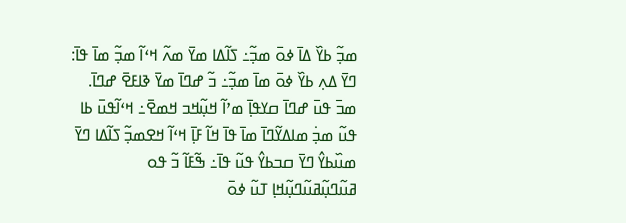ߘߏ߲߬ ߕߌ߰ ߡߊ߫ ߦߋ߫ ߘߏ߲߬߸ ߖߊ߬ߡߊ ߘߌ߫ ߘߍ߬ ߞߵߊ߬ ߘߏ߲߬ ߘߊ߫ ߟߊ߫: ߣߌ߫ ߡߍ߲ ߕߌ߰ ߦߋ߫ ߘߊ߫ ߘߏ߲߬߸ ߏ߬ ߝߣߊ߫ ߘߌ߫ ߢߊߓߐ߫ ߝߣߊ߫.
ߘߏ߫ ߟߎ߫ ߝߣߊ߫ ߛߌߟߊ߲߫ ߘߴߊ߬ ߞߎ߲߬ߞߏ ߞߘߐ߫߸ ߞߵߊ߬ߟߎ߫ ߕߊ ߟߎ߬ ߘߏ߲߭ ߘߊߡߌ߬ߣߊ߫ ߘߊ߫ ߟߊ߫ ߞߊ߬ ߓߊ߲߫ ߞߵߊ߬ ߞߐߘߏ߲߬ ߖߊ߬ߡߊ ߣߌ߫ ߘߎ߰ߕߌ߮ ߣߌ߫ ߛߏߕߌ߮ ߟߎ߬ ߟߊ߫߸ ߒ߬ߓߊ߬ ߏ߬ ߟߋ ߥߎ߬ߣߎ߲߬ߥߎ߬ߣߎ߲߬ߞߊ߲ ߠߎ߬ ߦߋ߫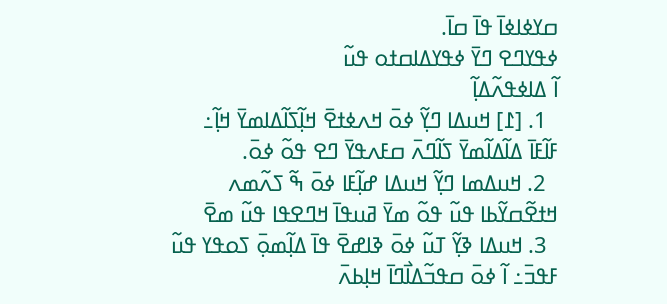ߛߌߦߊߦߊ߫ ߟߊ߫ ߛߊ߫.
ߦߟߌߣߐ ߣߌ߫ ߦߟߌߡߊߛߙߋ ߟߎ߬
ߊ߬ ߡߊߦߟߍ߬ߡߊ߲߬
  1. [߁] ߞߎߡߊ ߣߌ߲߬ ߦߋ߫ ߞߍߦߙߐ߫ ߞߊ߲߬ߖߊ߬ߡߊߘߌ߫ ߞߊ߲߬߸ ߓߊ߬ߓߊ߫ ߡߊ߬ߡߊ߬ߘߌ߫ ߖߊ߬ߣߍ߫ ߛߓߍߟߌ߫ ߣߐ ߟߋ߬ ߦߋ߫.
  2. ߞߎߡߘߊ ߣߌ߲߬ ߞߎߡߊ ߝߊ߲߬ߓߊ ߦߋ߫ ߒ߬ ߖߍ߬ߘߍ ߞߙߐ߬ߛߌ߬ߕߊ ߟߎ߬ ߟߋ߬ ߘߌ߫ ߥߎߟߊ߫ ߞߣߐߟߊ ߟߎ߬ ߘߐ߫
  3. ߞߎߡߊ ߢߌ߲߬ ߠߎ߬ ߦߋ߫ ߢߊߝߐ߫ ߟߊ߫ ߡߊ߲߬ߘߋ߲߫ ߖߋߟߌ ߟߎ߬ ߓߟߏ߫߸ ߊ߬ ߦߋ߫ ߛߟߏ߬ߡߊ߯ߣߊ߫ ߞߊ߲ߕߍ߫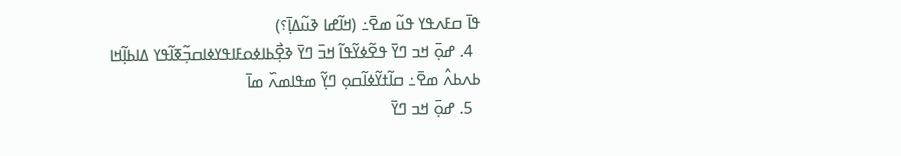ߟߊ߫ ߛߓߍߟߌ ߟߎ߬ ߘߐ߫߸ (ߞߊ߬ߝߊ ߢߎ߬ߡߊ߲߫؟)
  4. ߝߋ߲߫ ߞߏ ߣߌ߫ ߟߐ߬ߦߌ߬ߟߊ߬ ߞߏ߫ ߣߌ߫ ߢߐ߲߯ߕߊߦߋߓߊߟߌߦߊߛߏ߲߬ߧߊ߬ߟߌ ߡߊߕߊ߲߬ߞߊ ߕߍߕߍ߮ ߘߐ߫߸ ߛߊ߬ߙߌ߬ߦߊ߬ߛߋ߲ ߣߌ߲߬ ߘߟߊߘߍ߰ ߘߊ߫
  5. ߝߋ߲߫ ߞߏ ߣߌ߫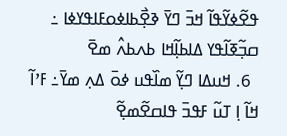ߟߐ߬ߦߌ߬ߟߊ߬ ߞߏ߫ ߣߌ߫ ߢߐ߲߯ߕߊߦߋߓߊߟߌߦߊ ߸ ߛߏ߲߬ߧߊ߬ߟߌ ߡߊߕߊ߲߬ߞߊ ߕߍߕߍ߮ ߘߐ߫
  6. ߞߎߡߊ ߣߌ߲߬ ߘߊ߰ߟߎ ߦߋ߫ ߡߍ߲ ߘߌ߫߸ ߓߴߊ߬ ߞߊ߬ ߊ߲ ߠߎ߬ ߓߟߏ߫ ߟߊߛߐ߬ߘߐ߲߬